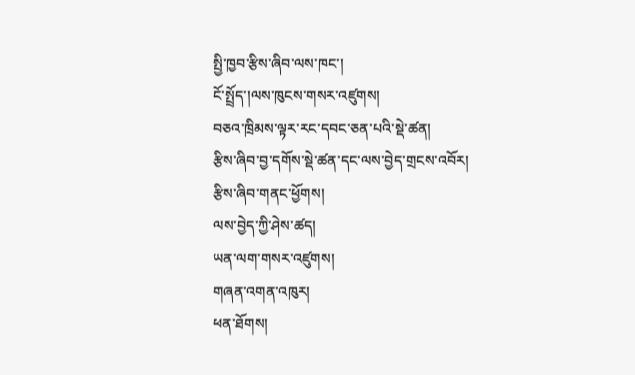སྤྱི་ཁྱབ་རྩིས་ཞིབ་ལས་ཁང་།
ངོ་སྤྲོད་།ལས་ཁུངས་གསར་འཛུགས།
བཅའ་ཁྲིམས་ལྟར་རང་དབང་ཅན་པའི་སྡེ་ཚན།
རྩིས་ཞིབ་བྱ་དགོས་སྡེ་ཚན་དང་ལས་བྱེད་གྲངས་འབོར།
རྩིས་ཞིབ་གནང་ཕྱོགས།
ལས་བྱེད་ཀྱི་ཤེས་ཚད།
ཡན་ལག་གསར་འཛུགས།
གཞན་འགན་འཁུར།
ཕན་ཐོགས།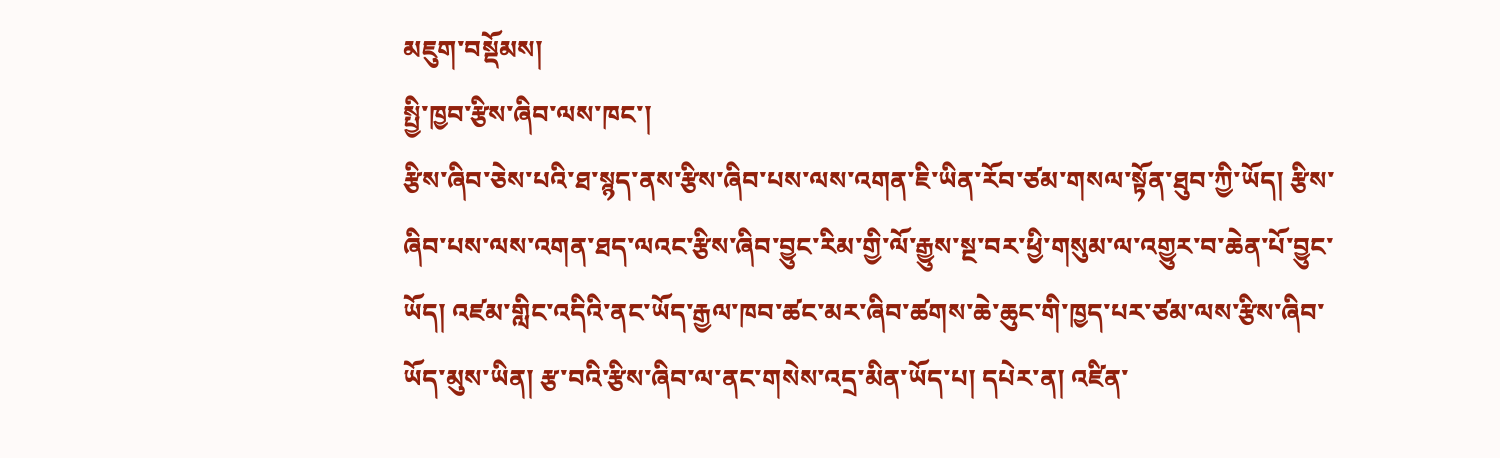མཇུག་བསྡོམས།
སྤྱི་ཁྱབ་རྩིས་ཞིབ་ལས་ཁང་།
རྩིས་ཞིབ་ཅེས་པའི་ཐ་སྙད་ནས་རྩིས་ཞིབ་པས་ལས་འགན་ཇི་ཡིན་རོབ་ཙམ་གསལ་སྟོན་ཐུབ་ཀྱི་ཡོད། རྩིས་ཞིབ་པས་ལས་འགན་ཐད་ལའང་རྩིས་ཞིབ་བྱུང་རིམ་གྱི་ལོ་རྒྱུས་སྔ་བར་ཕྱི་གསུམ་ལ་འགྱུར་བ་ཆེན་པོ་བྱུང་ཡོད། འཛམ་གླིང་འདིའི་ནང་ཡོད་རྒྱལ་ཁབ་ཚང་མར་ཞིབ་ཚགས་ཆེ་ཆུང་གི་ཁྱད་པར་ཙམ་ལས་རྩིས་ཞིབ་ཡོད་མུས་ཡིན། རྩ་བའི་རྩིས་ཞིབ་ལ་ནང་གསེས་འདྲ་མིན་ཡོད་པ། དཔེར་ན། འཛིན་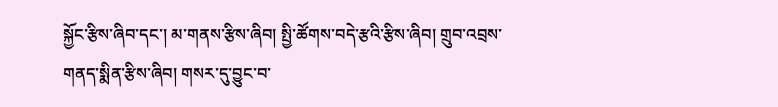སྐྱོང་རྩིས་ཞིབ་དང་། མ་གནས་རྩིས་ཞིབ། སྤྱི་ཚོགས་བདེ་རྩའི་རྩིས་ཞིབ། གྲུབ་འབྲས་གནད་སྨིན་རྩིས་ཞིབ། གསར་དུ་བྱུང་བ་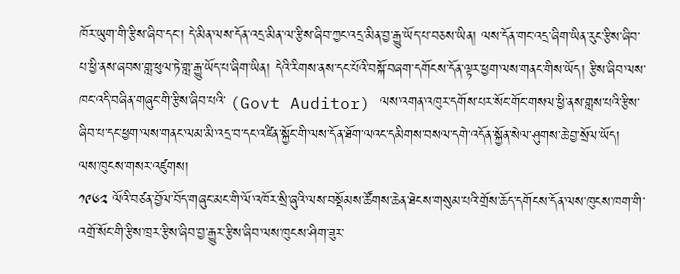ཁོར་ཡུག་གི་རྩིས་ཞིབ་དང་། དེ་མིན་ལས་དོན་འདྲ་མིན་ལ་རྩིས་ཞིབ་ཀྱང་འདྲ་མིན་བྱ་རྒྱུ་ཡོད་པ་བཅས་ཡིན། ལས་དོན་གང་འདྲ་ཞིག་ཡིན་རུང་རྩིས་ཞིབ་པ་ཕྱི་ནས་ཞབས་གླ་ཕུལ་ཏེ་གླ་རྒྱུ་ཡོད་པ་ཞིག་ཡིན། དེའི་རིགས་ནས་དང་པོའི་བསྐོ་བཞག་དགོངས་དོན་ལྟར་ཕྱག་ལས་གནང་གིས་ཡོད། རྩིས་ཞིབ་ལས་ཁང་འདི་བཞིན་གཞུང་གི་རྩིས་ཞིབ་པའི་ (Govt Auditor) ལས་འགན་འཁུར་དགོས་པར་སོང་གོང་གསལ་ཕྱི་ནས་གླས་པའི་རྩིས་ཞིབ་པ་དང་ཕྱག་ལས་གནང་ལམ་མི་འདྲ་བ་དང་འཛིན་སྐྱོང་གི་ལས་དོན་ཐོག་ལའང་དམིགས་བསལ་དགེ་འདོན་སྐྱོན་སེལ་ཤུགས་ཆེ་བྱ་སྲོལ་ཡོད།
ལས་ཁུངས་གསར་འཛུགས།
༡༩༦༢ ལོའི་བཙན་བྱོལ་བོད་གཞུང་མང་གི་ལོ་འཁོར་སྲི་ཞུའི་ལས་བསྡོམས་ཚོགས་ཆེན་ཐེངས་གསུམ་པའི་གྲོས་ཆོད་དགོངས་དོན་ལས་ཁུངས་ཁག་གི་འགྲོ་སོང་གི་རྩིས་ཁྲར་རྩིས་ཞིབ་བྱ་རྒྱུར་རྩིས་ཞིབ་ལས་ཁུངས་ཤིག་ཟུར་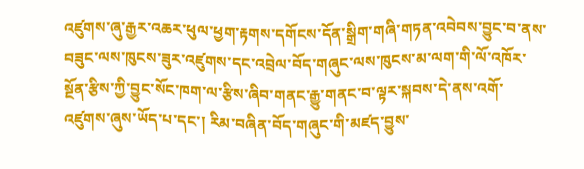འཛུགས་ཞུ་རྒྱར་འཆར་ཕུལ་ཕྱག་རྟགས་དགོངས་དོན་སྒྲིག་གཞི་གཏན་འབེབས་བྱུང་བ་ནས་བཟུང་ལས་ཁུངས་ཟུར་འཛུགས་དང་འབྲེལ་བོད་གཞུང་ལས་ཁུངས་མ་ལག་གི་ལོ་འཁོར་སྔོན་རྩིས་ཀྱི་བྱུང་སོང་ཁག་ལ་རྩིས་ཞིབ་གནང་རྒྱུ་གནང་བ་ལྟར་སྐབས་དེ་ནས་འགོ་འཛུགས་ཞུས་ཡོད་པ་དང་། རིམ་བཞིན་བོད་གཞུང་གི་མཛད་བྱུས་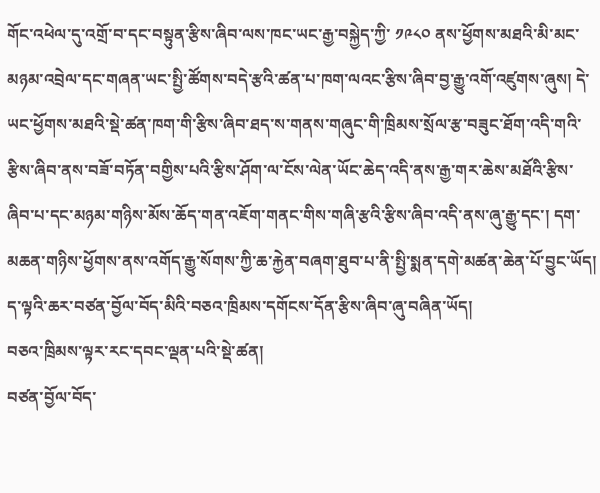གོང་འཕེལ་དུ་འགྲོ་བ་དང་བསྟུན་རྩིས་ཞིབ་ལས་ཁང་ཡང་རྒྱ་བསྐྱེད་ཀྱི་ ༡༩༨༠ ནས་ཕྱོགས་མཐའི་མི་མང་མཉམ་འབྲེལ་དང་གཞན་ཡང་སྤྱི་ཚོགས་བདེ་རྩའི་ཚན་པ་ཁག་ལའང་རྩིས་ཞིབ་བྱ་རྒྱུ་འགོ་འཛུགས་ཞུས། དེ་ཡང་ཕྱོགས་མཐའི་སྡེ་ཚན་ཁག་གི་རྩིས་ཞིབ་ཐད་ས་གནས་གཞུང་གི་ཁྲིམས་སྲོལ་རྩ་བཟུང་ཐོག་འདི་གའི་རྩིས་ཞིབ་ནས་བཟོ་བཏོན་བགྱིས་པའི་རྩིས་ཤོག་ལ་ངོས་ལེན་ཡོང་ཆེད་འདི་ནས་རྒྱ་གར་ཆེས་མཐོའི་རྩིས་ཞིབ་པ་དང་མཉམ་གཉིས་མོས་ཆོད་གན་འཇོག་གནང་གིས་གཞི་རྩའི་རྩིས་ཞིབ་འདི་ནས་ཞུ་རྒྱུ་དང་། དག་མཆན་གཉིས་ཕྱོགས་ནས་འགོད་རྒྱུ་སོགས་ཀྱི་ཆ་རྐྱེན་བཞག་ཐུབ་པ་ནི་སྤྱི་སྨན་དགེ་མཚན་ཆེན་པོ་བྱུང་ཡོད། ད་ལྟའི་ཆར་བཙན་བྱོལ་བོད་མིའི་བཅའ་ཁྲིམས་དགོངས་དོན་རྩིས་ཞིབ་ཞུ་བཞིན་ཡོད།
བཅའ་ཁྲིམས་ལྟར་རང་དབང་ལྡན་པའི་སྡེ་ཚན།
བཙན་བྱོལ་བོད་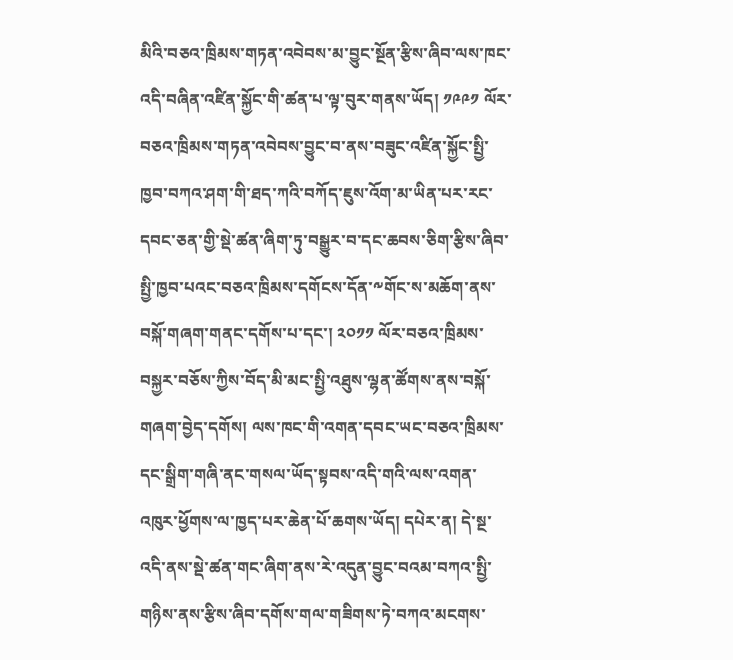མིའི་བཅའ་ཁྲིམས་གཏན་འབེབས་མ་བྱུང་སྔོན་རྩིས་ཞིབ་ལས་ཁང་འདི་བཞིན་འཛིན་སྐྱོང་གི་ཚན་པ་ལྟ་བུར་གནས་ཡོད། ༡༩༩༡ ལོར་བཅའ་ཁྲིམས་གཏན་འབེབས་བྱུང་བ་ནས་བཟུང་འཛིན་སྐྱོང་སྤྱི་ཁྱབ་བཀའ་ཤག་གི་ཐད་ཀའི་བཀོད་ཇུས་འོག་མ་ཡིན་པར་རང་དབང་ཅན་གྱི་སྡེ་ཚན་ཞིག་ཏུ་བསྒྱུར་བ་དང་ཆབས་ཅིག་རྩིས་ཞིབ་སྤྱི་ཁྱབ་པའང་བཅའ་ཁྲིམས་དགོངས་དོན་༸གོང་ས་མཆོག་ནས་བསྐོ་གཞག་གནང་དགོས་པ་དང་། ༢༠༡༡ ལོར་བཅའ་ཁྲིམས་བསྐྱར་བཅོས་ཀྱིས་བོད་མི་མང་སྤྱི་འཐུས་ལྷན་ཚོགས་ནས་བསྐོ་གཞག་བྱེད་དགོས། ལས་ཁང་གི་འགན་དབང་ཡང་བཅའ་ཁྲིམས་དང་སྒྲིག་གཞི་ནང་གསལ་ཡོད་སྟབས་འདི་གའི་ལས་འགན་འཁུར་ཕྱོགས་ལ་ཁྱད་པར་ཆེན་པོ་ཆགས་ཡོད། དཔེར་ན། དེ་སྔ་འདི་ནས་སྡེ་ཚན་གང་ཞིག་ནས་རེ་འདུན་བྱུང་བའམ་བཀའ་སྤྱི་གཉིས་ནས་རྩིས་ཞིབ་དགོས་གལ་གཟིགས་ཏེ་བཀའ་མངགས་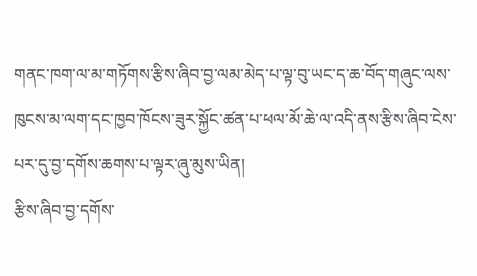གནང་ཁག་ལ་མ་གཏོགས་རྩིས་ཞིབ་བྱ་ལམ་མེད་པ་ལྟ་བུ་ཡང་ད་ཆ་བོད་གཞུང་ལས་ཁུངས་མ་ལག་དང་ཁྱབ་ཁོངས་ཟུར་སྐྱོང་ཚན་པ་ཕལ་མོ་ཆེ་ལ་འདི་ནས་རྩིས་ཞིབ་ངེས་པར་དུ་བྱ་དགོས་ཆགས་པ་ལྟར་ཞུ་མུས་ཡིན།
རྩིས་ཞིབ་བྱ་དགོས་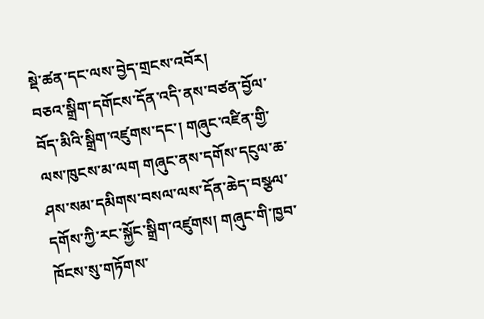སྡེ་ཚན་དང་ལས་བྱེད་གྲངས་འབོར།
བཅའ་སྒྲིག་དགོངས་དོན་འདི་ནས་བཙན་བྱོལ་བོད་མིའི་སྒྲིག་འཛུགས་དང་། གཞུང་འཛིན་གྱི་ལས་ཁུངས་མ་ལག གཞུང་ནས་དགོས་དངུལ་ཆ་ཤས་སམ་དམིགས་བསལ་ལས་དོན་ཆེད་བསྩལ་དགོས་ཀྱི་རང་སྐྱོང་སྒྲིག་འཛུགས། གཞུང་གི་ཁྱབ་ཁོངས་སུ་གཏོགས་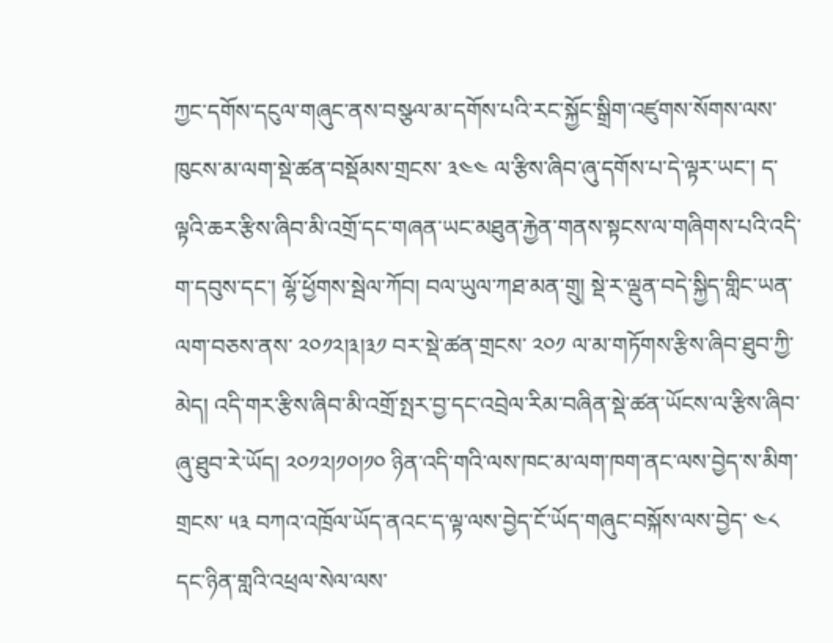ཀྱང་དགོས་དངུལ་གཞུང་ནས་བསྩལ་མ་དགོས་པའི་རང་སྐྱོང་སྒྲིག་འཛུགས་སོགས་ལས་ཁུངས་མ་ལག་སྡེ་ཚན་བསྡོམས་གྲངས་ ༣༤༤ ལ་རྩིས་ཞིབ་ཞུ་དགོས་པ་དེ་ལྟར་ཡང་། ད་ལྟའི་ཆར་རྩིས་ཞིབ་མི་འགྲོ་དང་གཞན་ཡང་མཐུན་རྐྱེན་གནས་སྟངས་ལ་གཞིགས་པའི་འདི་ག་དབུས་དང་། ལྷོ་ཕྱོགས་སྦེལ་ཀོབ། བལ་ཡུལ་ཀཐ་མན་གྲུ། སྡེ་ར་ལྡུན་བདེ་སྐྱིད་གླིང་ཡན་ལག་བཅས་ནས་ ༢༠༡༢།༣།༣༡ བར་སྡེ་ཚན་གྲངས་ ༢༠༡ ལ་མ་གཏོགས་རྩིས་ཞིབ་ཐུབ་ཀྱི་མེད། འདི་གར་རྩིས་ཞིབ་མི་འགྲོ་སྤར་བྱ་དང་འབྲེལ་རིམ་བཞིན་སྡེ་ཚན་ཡོངས་ལ་རྩིས་ཞིབ་ཞུ་ཐུབ་རེ་ཡོད། ༢༠༡༢།༡༠།༡༠ ཉིན་འདི་གའི་ལས་ཁང་མ་ལག་ཁག་ནང་ལས་བྱེད་ས་མིག་གྲངས་ ༥༣ བཀའ་འཁྲོལ་ཡོད་ནའང་ད་ལྟ་ལས་བྱེད་ངོ་ཡོད་གཞུང་བསྐོས་ལས་བྱེད་ ༤༨ དང་ཉིན་གླའི་འཕྲལ་སེལ་ལས་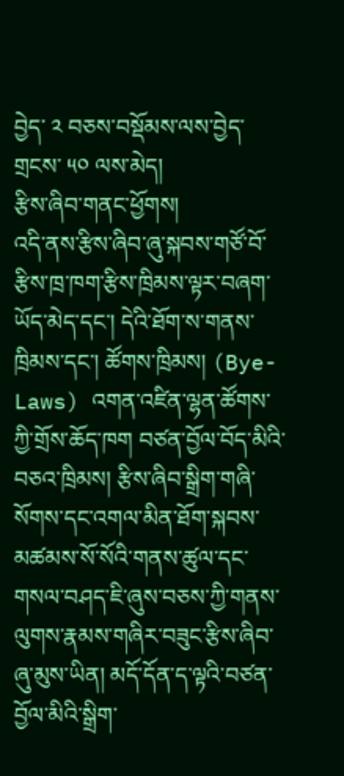བྱེད་ ༢ བཅས་བསྡོམས་ལས་བྱེད་གྲངས་ ༥༠ ལས་མེད།
རྩིས་ཞིབ་གནང་ཕྱོགས།
འདི་ནས་རྩིས་ཞིབ་ཞུ་སྐབས་གཙོ་བོ་རྩིས་ཁྲ་ཁག་རྩིས་ཁྲིམས་ལྟར་བཞག་ཡོད་མེད་དང་། དེའི་ཐོག་ས་གནས་ཁྲིམས་དང་། ཚོགས་ཁྲིམས། (Bye-Laws) འགན་འཛིན་ལྷན་ཚོགས་ཀྱི་གྲོས་ཆོད་ཁག བཙན་བྱོལ་བོད་མིའི་བཅའ་ཁྲིམས། རྩིས་ཞིབ་སྒྲིག་གཞི་སོགས་དང་འགལ་མིན་ཐོག་སྐབས་མཚམས་སོ་སོའི་གནས་ཚུལ་དང་གསལ་བཤད་ཇི་ཞུས་བཅས་ཀྱི་གནས་ལུགས་རྣམས་གཞིར་བཟུང་རྩིས་ཞིབ་ཞུ་མུས་ཡིན། མདོ་དོན་ད་ལྟའི་བཙན་བྱོལ་མིའི་སྒྲིག་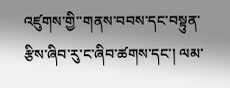འཛུགས་གྱི་་གནས་བབས་དང་བསྟུན་རྩིས་ཞིབ་རུ་ང་ཞིབ་ཚགས་དང་། ལམ་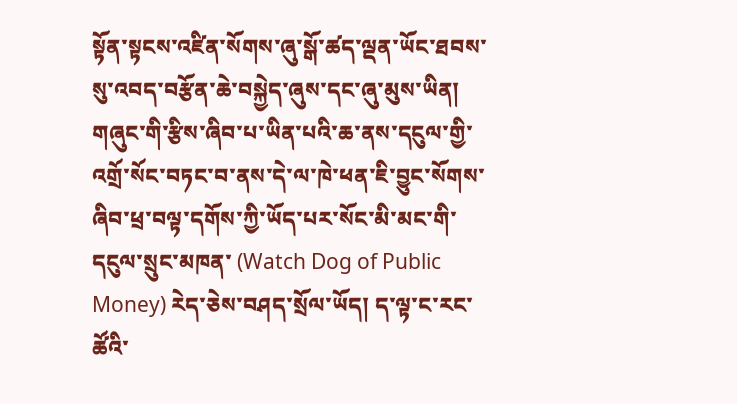སྟོན་སྟངས་འཛིན་སོགས་ཞུ་སྒོ་ཚད་ལྡན་ཡོང་ཐབས་སུ་འབད་བརྩོན་ཆེ་བསྐྱེད་ཞུས་དང་ཞུ་མུས་ཡིན། གཞུང་གི་རྩིས་ཞིབ་པ་ཡིན་པའི་ཆ་ནས་དངུལ་གྱི་འགྲོ་སོང་བཏང་བ་ནས་དེ་ལ་ཁེ་ཕན་ཇི་བྱུང་སོགས་ཞིབ་ཕྲ་བལྟ་དགོས་ཀྱི་ཡོད་པར་སོང་མི་མང་གི་དངུལ་སྲུང་མཁན་ (Watch Dog of Public Money) རེད་ཅེས་བཤད་སྲོལ་ཡོད། ད་ལྟ་ང་རང་ཚོའི་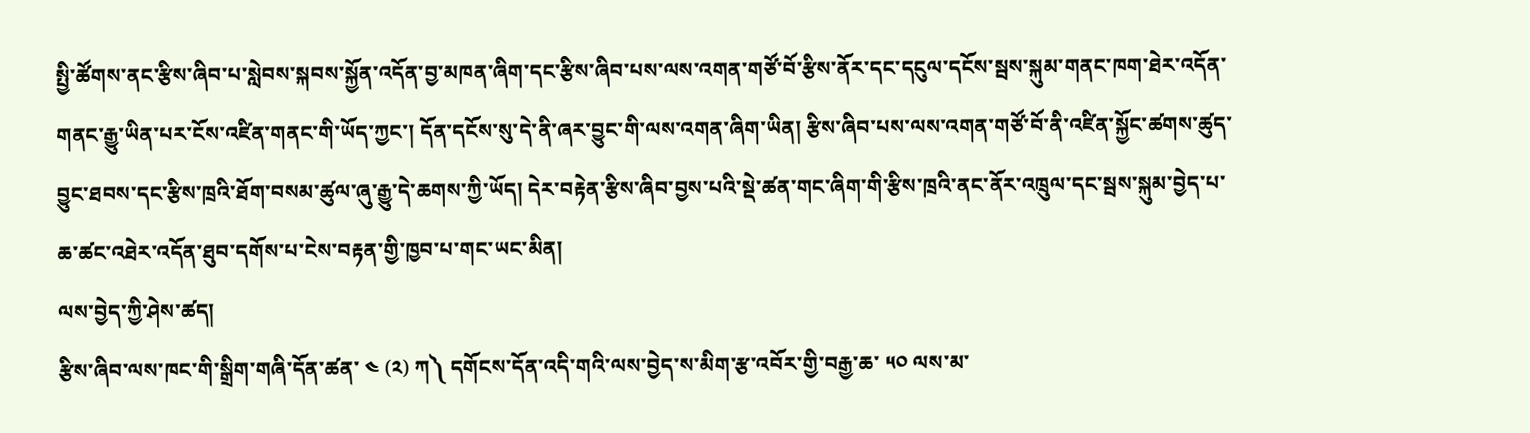སྤྱི་ཚོགས་ནང་རྩིས་ཞིབ་པ་སླེབས་སྐབས་སྐྱོན་འདོན་བྱ་མཁན་ཞིག་དང་རྩིས་ཞིབ་པས་ལས་འགན་གཙོ་བོ་རྩིས་ནོར་དང་དངུལ་དངོས་སྦས་སྐུམ་གནང་ཁག་ཐེར་འདོན་གནང་རྒྱུ་ཡིན་པར་ངོས་འཛིན་གནང་གི་ཡོད་ཀྱང་། དོན་དངོས་སུ་དེ་ནི་ཞར་བྱུང་གི་ལས་འགན་ཞིག་ཡིན། རྩིས་ཞིབ་པས་ལས་འགན་གཙོ་བོ་ནི་འཛིན་སྐྱོང་ཚགས་ཚུད་བྱུང་ཐབས་དང་རྩིས་ཁྲའི་ཐོག་བསམ་ཚུལ་ཞུ་རྒྱུ་དེ་ཆགས་ཀྱི་ཡོད། དེར་བརྟེན་རྩིས་ཞིབ་བྱས་པའི་སྡེ་ཚན་གང་ཞིག་གི་རྩིས་ཁྲའི་ནང་ནོར་འཁྲུལ་དང་སྦས་སྐུམ་བྱེད་པ་ཆ་ཚང་འཐེར་འདོན་ཐུབ་དགོས་པ་ངེས་བརྟན་གྱི་ཁྱབ་པ་གང་ཡང་མིན།
ལས་བྱེད་ཀྱི་ཤེས་ཚད།
རྩིས་ཞིབ་ལས་ཁང་གི་སྒྲིག་གཞི་དོན་ཚན་ ༤ (༢) ཀ༽ དགོངས་དོན་འདི་གའི་ལས་བྱེད་ས་མིག་རྩ་འབོར་གྱི་བརྒྱ་ཆ་ ༥༠ ལས་མ་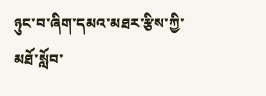ཉུང་བ་ཞིག་དམའ་མཐར་རྩིས་ཀྱི་མཐོ་སློབ་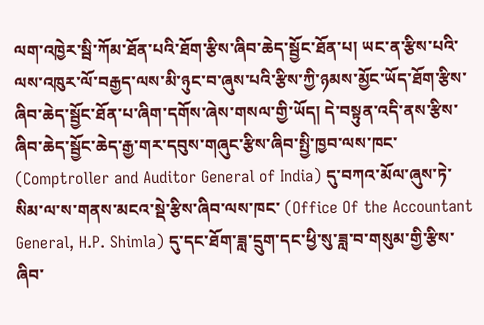ལག་འཁྱེར་སྦི་ཀོམ་ཐོན་པའི་ཐོག་རྩིས་ཞིབ་ཆེད་སྦྱོང་ཐོན་པ། ཡང་ན་རྩིས་པའི་ལས་འཁུར་ལོ་བརྒྱད་ལས་མི་ཉུང་བ་ཞུས་པའི་རྩིས་ཀྱི་ཉམས་མྱོང་ཡོད་ཐོག་རྩིས་ཞིབ་ཆེད་སྦྱོང་ཐོན་པ་ཞིག་དགོས་ཞེས་གསལ་གྱི་ཡོད། དེ་བསྟུན་འདི་ནས་རྩིས་ཞིབ་ཆེད་སྦྱོང་ཆེད་རྒྱ་གར་དབུས་གཞུང་རྩིས་ཞིབ་སྤྱི་ཁྱབ་ལས་ཁང་ (Comptroller and Auditor General of India) དུ་བཀའ་མོལ་ཞུས་ཏེ་སིམ་ལ་ས་གནས་མངའ་སྡེ་རྩིས་ཞིབ་ལས་ཁང་ (Office Of the Accountant General, H.P. Shimla) དུ་དང་ཐོག་ཟླ་དྲུག་དང་ཕྱི་སུ་ཟླ་བ་གསུམ་གྱི་རྩིས་ཞིབ་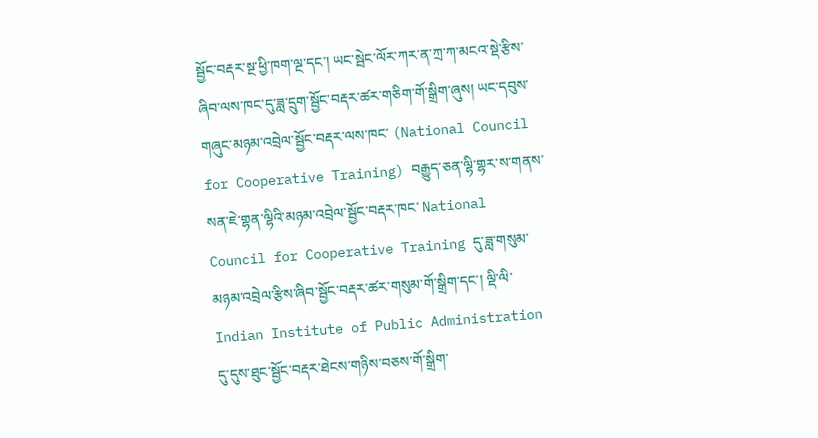སྦྱོང་བརྡར་སྔ་ཕྱི་ཁག་ལྔ་དང་། ཡང་སྦེང་ལོར་ཀར་ན་ཀྲ་ཀ་མངའ་སྡེ་རྩིས་ཞིབ་ལས་ཁང་དུ་ཟླ་དྲུག་སྦྱོང་བརྡར་ཚར་གཅིག་གོ་སྒྲིག་ཞུས། ཡང་དབུས་གཞུང་མཉམ་འབྲེལ་སྦྱོང་བརྡར་ལས་ཁང་ (National Council for Cooperative Training) བརྒྱུད་ཅན་ལྷི་གྷར་ས་གནས་སན་ཇེ་གྷན་ལྷིའི་མཉམ་འབྲེལ་སྦྱོང་བརྡར་ཁང་ National Council for Cooperative Training དུ་ཟླ་གསུམ་མཉམ་འབྲེལ་རྩིས་ཞིབ་སྦྱོང་བརྡར་ཚར་གསུམ་གོ་སྒྲིག་དང་། ལྡི་ལི་ Indian Institute of Public Administration དུ་དུས་ཐུང་སྦྱོང་བརྡར་ཐེངས་གཉིས་བཅས་གོ་སྒྲིག་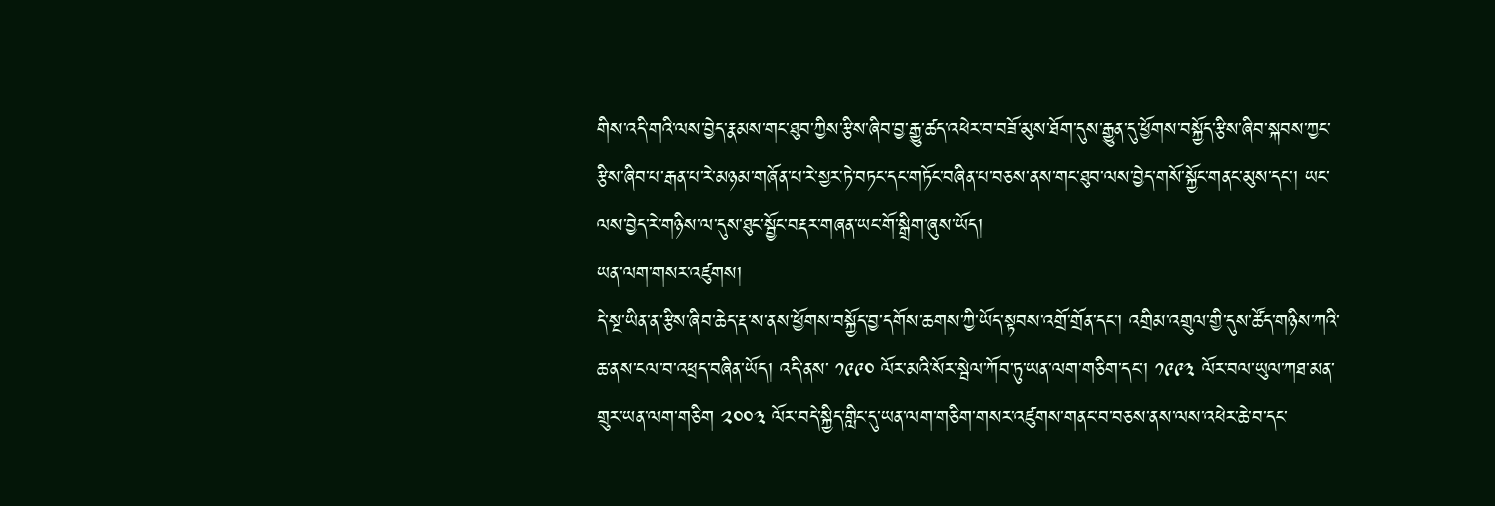གིས་འདི་གའི་ལས་བྱེད་རྣམས་གང་ཐུབ་ཀྱིས་རྩིས་ཞིབ་བྱ་རྒྱུ་ཚད་འཕེར་བ་བཟོ་མུས་ཐོག་དུས་རྒྱུན་དུ་ཕྱོགས་བསྐྱོད་རྩིས་ཞིབ་སྐབས་ཀྱང་རྩིས་ཞིབ་པ་རྒན་པ་རེ་མཉམ་གཞོན་པ་རེ་སྱར་ཏེ་བཏང་དང་གཏོང་བཞིན་པ་བཅས་ནས་གང་ཐུབ་ལས་བྱེད་གསོ་སྐྱོང་གནང་མུས་དང་། ཡང་ལས་བྱེད་རེ་གཉིས་ལ་དུས་ཐུང་སྦྱོང་བརྡར་གཞན་ཡང་གོ་སྒྲིག་ཞུས་ཡོད།
ཡན་ལག་གསར་འཛུགས།
དེ་སྔ་ཡིན་ན་རྩིས་ཞིབ་ཆེད་རྡ་ས་ནས་ཕྱོགས་བསྐྱོད་བྱ་དགོས་ཆགས་ཀྱི་ཡོད་སྟབས་འགྲོ་གྲོན་དང་། འགྲིམ་འགྲུལ་གྱི་དུས་ཚོད་གཉིས་ཀའི་ཆ་ནས་ངལ་བ་འཕྲད་བཞིན་ཡོད། འདི་ནས་ ༡༩༩༠ ལོར་མའི་སོར་སྦེལ་ཀོབ་ཏུ་ཡན་ལག་གཅིག་དང་། ༡༩༩༣ ལོར་བལ་ཡུལ་ཀཐ་མན་གྲུར་ཡན་ལག་གཅིག ༢༠༠༣ ལོར་བདེ་སྐྱིད་གླིང་དུ་ཡན་ལག་གཅིག་གསར་འཛུགས་གནང་བ་བཅས་ནས་ལས་འཕེར་ཆེ་བ་དང་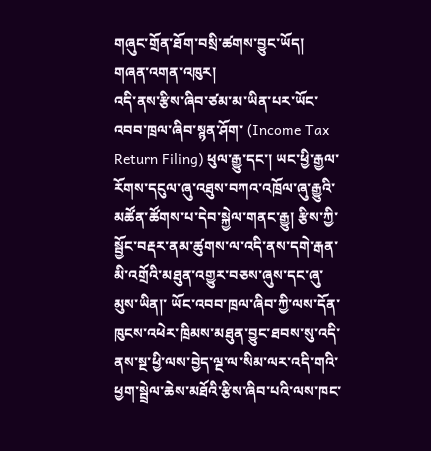གཞུང་གྲོན་ཐོག་བསྲི་ཚགས་བྱུང་ཡོད།
གཞན་འགན་འཁུར།
འདི་ནས་རྩིས་ཞིབ་ཙམ་མ་ཡིན་པར་ཡོང་འབབ་ཁྲལ་ཞིབ་སྙན་ཤོག་ (Income Tax Return Filing) ཕུལ་རྒྱུ་དང་། ཡང་ཕྱི་རྒྱལ་རོགས་དངུལ་ཞུ་འཐུས་བཀའ་འཁྲོལ་ཞུ་རྒྱུའི་མཚོན་ཚོགས་པ་དེབ་སྐྱེལ་གནང་རྒྱུ། རྩིས་ཀྱི་སྦྱོང་བརྡར་ནམ་ཚུགས་ལ་འདི་ནས་དགེ་རྒན་མི་འགྲོའི་མཐུན་འགྱུར་བཅས་ཞུས་དང་ཞུ་མུས་ཡིན།་ ཡོང་འབབ་ཁྲལ་ཞིབ་ཀྱི་ལས་དོན་ཁུངས་འཕེར་ཁྲིམས་མཐུན་བྱུང་ཐབས་སུ་འདི་ནས་སྔ་ཕྱི་ལས་བྱེད་ལྔ་ལ་སིམ་ལར་འདི་གའི་ཕྱག་སྦྲེལ་ཆེས་མཐོའི་རྩིས་ཞིབ་པའི་ལས་ཁང་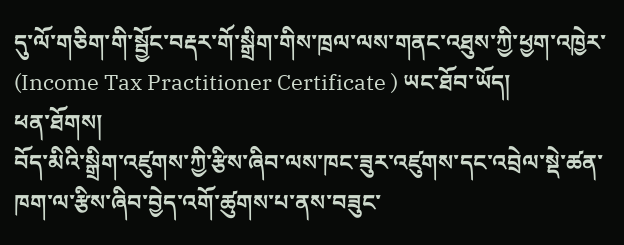དུ་ལོ་གཅིག་གི་སྦྱོང་བརྡར་གོ་སྒྲིག་གིས་ཁྲལ་ལས་གནང་འཐུས་ཀྱི་ཕྱག་འཁྱེར་ (Income Tax Practitioner Certificate ) ཡང་ཐོབ་ཡོད།
ཕན་ཐོགས།
བོད་མིའི་སྒྲིག་འཛུགས་ཀྱི་རྩིས་ཞིབ་ལས་ཁང་ཟུར་འཛུགས་དང་འབྲེལ་སྡེ་ཚན་ཁག་ལ་རྩིས་ཞིབ་བྱེད་འགོ་ཚུགས་པ་ནས་བཟུང་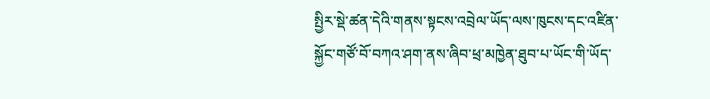སྤྱིར་སྡེ་ཚན་དེའི་གནས་སྟངས་འབྲེལ་ཡོད་ལས་ཁུངས་དང་འཛིན་སྐྱོང་གཙོ་བོ་བཀའ་ཤག་ནས་ཞིབ་ཕྲ་མཁྱེན་ཐུབ་པ་ཡོང་གི་ཡོད་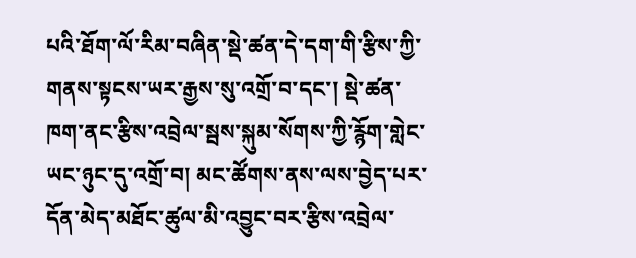པའི་ཐོག་ལོ་རིམ་བཞིན་སྡེ་ཚན་དེ་དག་གི་རྩིས་ཀྱི་གནས་སྟངས་ཡར་རྒྱས་སུ་འགྲོ་བ་དང་། སྡེ་ཚན་ཁག་ནང་རྩིས་འབྲེལ་སྦས་སྐུམ་སོགས་ཀྱི་རྙོག་གླེང་ཡང་ཉུང་དུ་འགྲོ་བ། མང་ཚོགས་ནས་ལས་བྱེད་པར་དོན་མེད་མཐོང་ཚུལ་མི་འབྱུང་བར་རྩིས་འབྲེལ་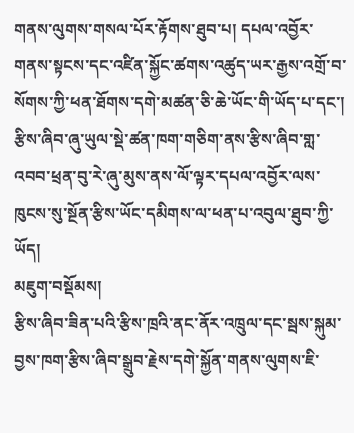གནས་ལུགས་གསལ་པོར་རྟོགས་ཐུབ་པ། དཔལ་འབྱོར་གནས་སྟངས་དང་འཛིན་སྐྱོང་ཚགས་འཚུད་ཡར་རྒྱས་འགྲོ་བ་སོགས་ཀྱི་ཕན་ཐོགས་དགེ་མཚན་ཅི་ཆེ་ཡོང་གི་ཡོད་པ་དང་། རྩིས་ཞིབ་ཞུ་ཡུལ་སྡེ་ཚན་ཁག་གཅིག་ནས་རྩིས་ཞིབ་གླ་འབབ་ཕྲན་བུ་རེ་ཞུ་མུས་ནས་ལོ་ལྟར་དཔལ་འབྱོར་ལས་ཁུངས་སུ་སྔོན་རྩིས་ཡོང་དམིགས་ལ་ཕན་པ་འབུལ་ཐུབ་ཀྱི་ཡོད།
མཇུག་བསྡོམས།
རྩིས་ཞིབ་ཟིན་པའི་རྩིས་ཁྲའི་ནང་ནོར་འཁྲུལ་དང་སྦས་སྐུམ་བྱས་ཁག་རྩིས་ཞིབ་སྒྲུབ་རྗེས་དགེ་སྐྱོན་གནས་ལུགས་ཇི་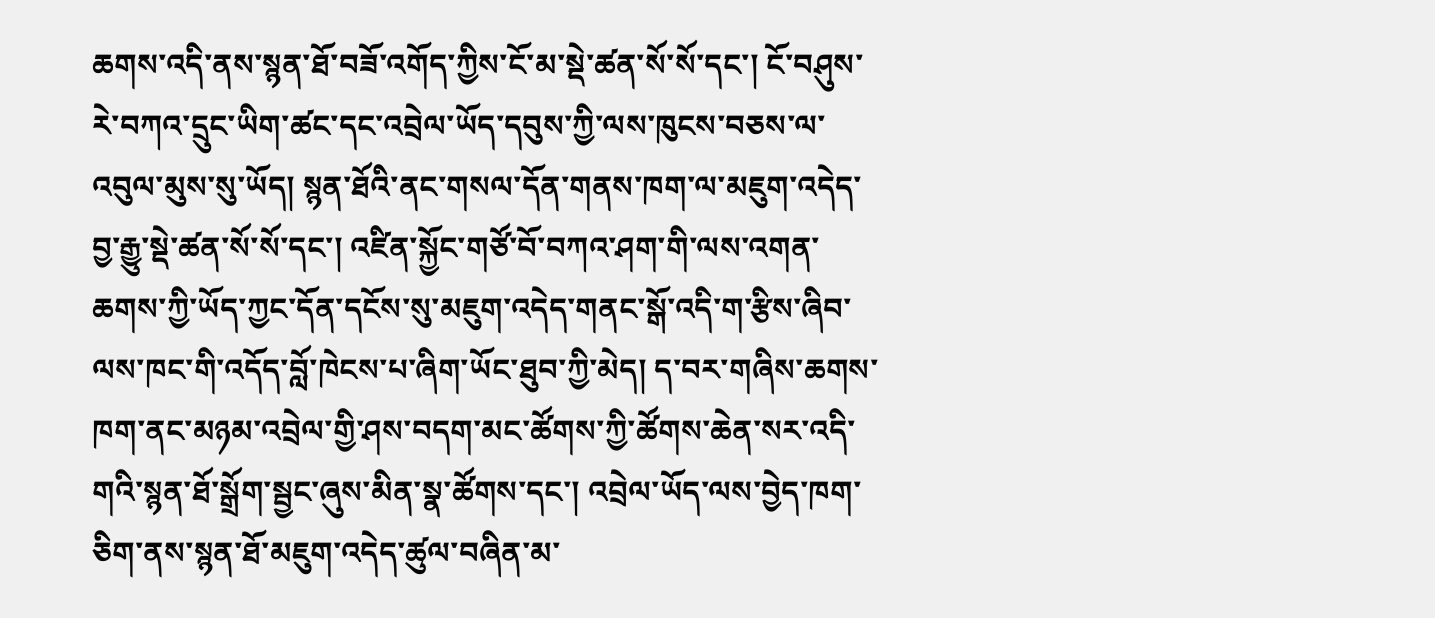ཆགས་འདི་ནས་སྙན་ཐོ་བཟོ་འགོད་ཀྱིས་ངོ་མ་སྡེ་ཚན་སོ་སོ་དང་། ངོ་བཤུས་རེ་བཀའ་དྲུང་ཡིག་ཚང་དང་འབྲེལ་ཡོད་དབུས་ཀྱི་ལས་ཁུངས་བཅས་ལ་འབུལ་མུས་སུ་ཡོད། སྙན་ཐོའི་ནང་གསལ་དོན་གནས་ཁག་ལ་མཇུག་འདེད་བྱ་རྒྱུ་སྡེ་ཚན་སོ་སོ་དང་། འཛིན་སྐྱོང་གཙོ་བོ་བཀའ་ཤག་གི་ལས་འགན་ཆགས་ཀྱི་ཡོད་ཀྱང་དོན་དངོས་སུ་མཇུག་འདེད་གནང་སྒོ་འདི་ག་རྩིས་ཞིབ་ལས་ཁང་གི་འདོད་བློ་ཁེངས་པ་ཞིག་ཡོང་ཐུབ་ཀྱི་མེད། ད་བར་གཞིས་ཆགས་ཁག་ནང་མཉམ་འབྲེལ་གྱི་ཤས་བདག་མང་ཚོགས་ཀྱི་ཚོགས་ཆེན་སར་འདི་གའི་སྙན་ཐོ་སྒྲོག་སྦྱང་ཞུས་མིན་སྣ་ཚོགས་དང་། འབྲེལ་ཡོད་ལས་བྱེད་ཁག་ཅིག་ནས་སྙན་ཐོ་མཇུག་འདེད་ཚུལ་བཞིན་མ་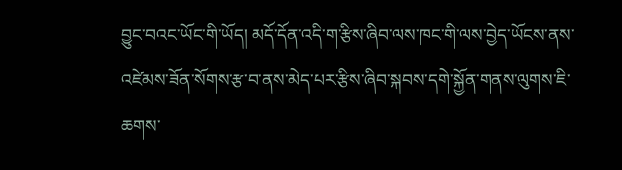བྱུང་བའང་ཡོང་གི་ཡོད། མདོ་དོན་འདི་ག་རྩིས་ཞིབ་ལས་ཁང་གི་ལས་བྱེད་ཡོངས་ནས་འཛེམས་ཟོན་སོགས་རྩ་བ་ནས་མེད་པར་རྩིས་ཞིབ་སྐབས་དགེ་སྐྱོན་གནས་ལུགས་ཇི་ཆགས་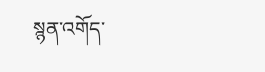སྙན་འགོད་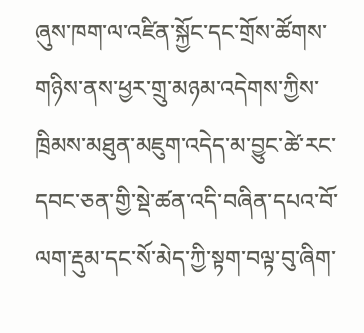ཞུས་ཁག་ལ་འཛིན་སྐྱོང་དང་གྲོས་ཚོགས་གཉིས་ནས་ཕྱར་གྲུ་མཉམ་འདེགས་ཀྱིས་ཁྲིམས་མཐུན་མཇུག་འདེད་མ་བྱུང་ཚེ་རང་དབང་ཅན་གྱི་སྡེ་ཚན་འདི་བཞིན་དཔའ་བོ་ལག་རྡུམ་དང་སོ་མེད་ཀྱི་སྟག་བལྟ་བུ་ཞིག་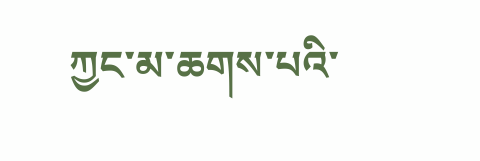ཀྱང་མ་ཆགས་པའི་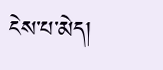ངེས་པ་མེད།